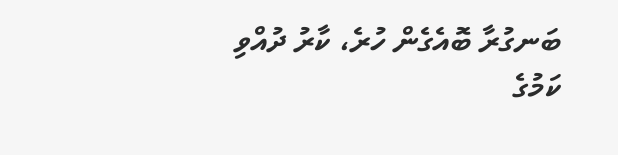ބަނގުރާ ބޮއެގެން ހުރެ، ކާރު ދުއްވި ކަމުގެ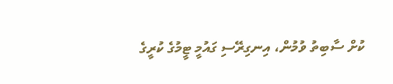ކުށް ސާބިތު ވުމުން، އިނގިރޭސި ގައުމީ ޓީމުގެ ކުރީގެ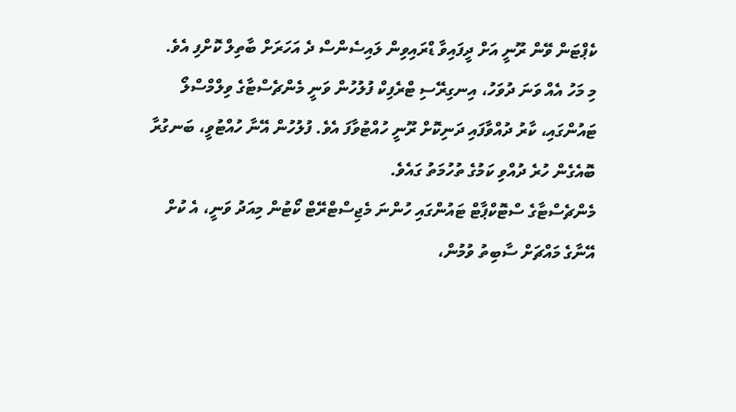ކެޕްޓަން ވޭން ރޫނީ އަށް ދީފައިވާ ޑްރައިވިން ލައިސެންސް ދެ އަހަރަށް ބާތިލް ކޮށްފި އެވެ.
މި މަހު އެއް ވަނަ ދުވަހު، އިނގިރޭސި ޓްރެފިކް ފުލުހުން ވަނީ މެންޗެސްޓާގެ ވިލްމްސްލޯ ޓައުންގައި، ކާރު ދުއްވާފައި ދަނިކޮށް ރޫނީ ހުއްޓުވާފަ އެވެ. ފުލުހުން އޭނާ ހުއްޓުވީ، ބަނގުރާ ބޮއެގެން ހުރެ ދުއްވި ކަމުގެ ތުހުމަތު ގައެވެ.
މެންޗެސްޓާގެ ސްޓޮކްޕާޓް ޓައުންގައި ހުންނަ މެޖިސްޓްރޭޓް ކޯޓުން މިއަދު ވަނީ، އެ ކުށް އޭނާގެ މައްޗަށް ސާބިތު ވުމުން،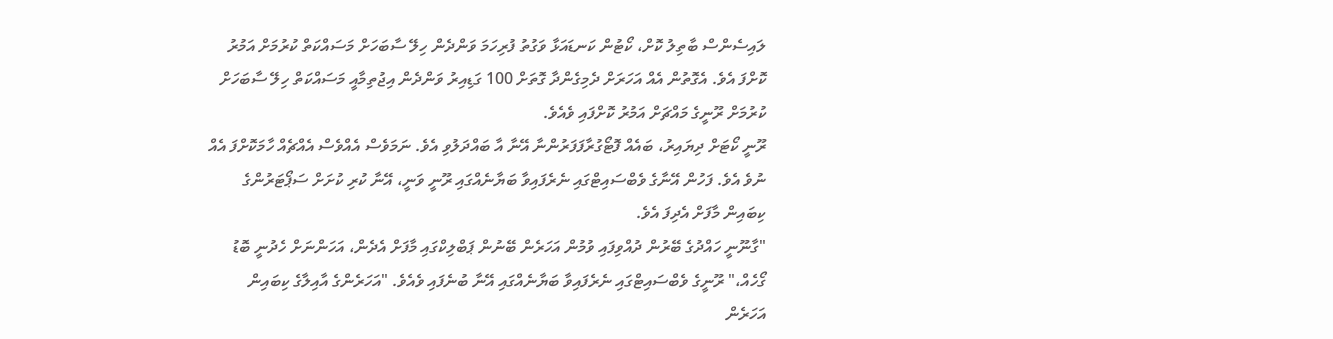ލައިސެންސް ބާތިލު ކޮށް، ކޯޓުން ކަނޑައަޅާ ވަގުތު ފުރިހަމަ ވަންދެން ހިލޭ ސާބަހަށް މަސައްކަތް ކުރުމަށް އަމުރު ކޮށްފަ އެވެ. އެގޮތުން އެއް އަހަރަށް ދެމިގެންދާ ގޮތަށް 100 ގަޑިއިރު ވަންދެން އިޖުތިމާއީ މަސައްކަތް ހިލޭ ސާބަހަށް ކުރުމަށް ރޫނީގެ މައްޗަށް އަމުރު ކޮށްފައި ވެއެވެ.
ރޫނީ ކޯޓަށް ދިޔައިރު، ބައެއް ފޮޓޯގުރާފަފަރުންނާ އޭނާ އާ ބައްދަލުވި އެވެ. ނަމަވެސް އެއްވެސް އެއްޗެއް ހާމަކޮށްފަ އެއް ނުވެ އެވެ. ފަހުން އޭނާގެ ވެބްސައިޓްގައި ނެރެފައިވާ ބަޔާނެއްގައި ރޫނީ ވަނީ، އޭނާ ކުރި ކުށަށް ސަޕޯޓަރުންގެ ކިބައިން މާފަށް އެދިފަ އެވެ.
"ގާނޫނީ ހައްދުގެ ބޭރުން ދުއްވިފައި ވުމުން އަހަރެން ބޭނުން ޕަބްލިކްގައި މާފަށް އެދެން، އަހަންނަށް ހެދުނީ ބޮޑު ގޯހެއް،" ރޫނީގެ ވެބްސައިޓްގައި ނެރެފައިވާ ބަޔާނެއްގައި އޭނާ ބުނެފައި ވެއެވެ. "އަހަރެންގެ އާއިލާގެ ކިބައިން އަހަރެން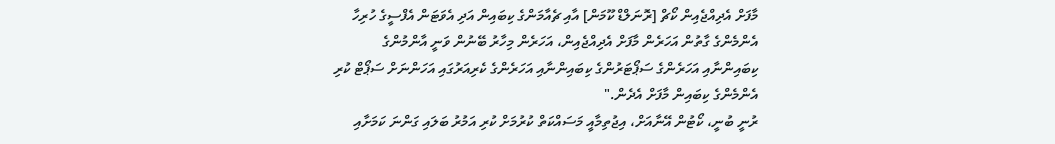މާފަށް އެދިއްޖެއިން ކޯޗް [ރޮނަލްޑް ކޫމަން] އާއި ޗެއާމަންގެ ކިބައިން އަދި އެވަޓަން އެފްސީގެ ހުރިހާ އެންމެންގެ ގާތުން އަހަރެން މާފަށް އެދިއްޖެއިން، އަހަރެން މިހާރު ބޭނުން ވަނީ އާންމުންގެ ކިބައިންނާއި އަހަރެންގެ ސަޕޯޓަރުންގެ ކިބައިންނާއި އަހަރެންގެ ކެރިއަރުގައި އަހަންނަށް ސަޕޯޓް ކުރި އެންމެންގެ ކިބައިން މާފަށް އެދެން."
ރުނީ ބުނީ، ކޯޓުން އޭނާއަށް، އިޖުތިމާއީ މަސައްކަތް ކުރުމަށް ކުރި އަމުރު ބަލައި ގަންނަ ކަމަށާއި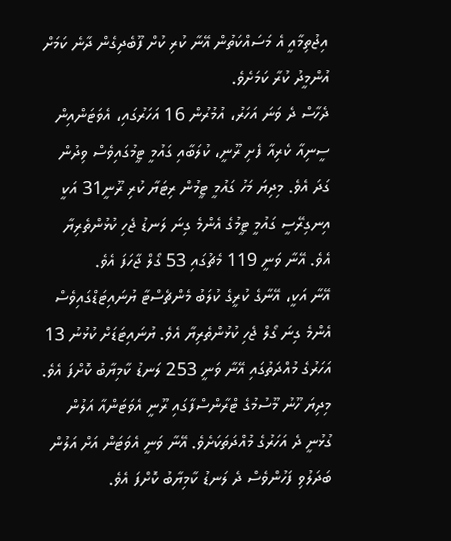އިޖުތިމާއީ އެ މަސައްކަތުން އޭނާ ކުރި ކުށް ފޫބެދިގެން ދާނެ ކަމަށް އުންމީދު ކުރާ ކަމަށެވެ.
ދެހާސް ދެ ވަނަ އަހަރު، އުމުރުން 16 އަހަރުގައި، އެވަޓަންއިން ސީނިއާ ކެރިއާ ފެށި ރޫނީ، ކުލަބާއި ގައުމީ ޓީމުގައިވެސް ވިދުން ގަދަ އެވެ. މިދިޔަ މަހު ގައުމީ ޓީމުން ރިޓަޔާ ކުރި ރޫނީ31 އަކީ އިނގިރޭސީ ގައުމީ ޓީމުގެ އެންމެ ގިނަ ލަނޑު ޖެހި ކުޅުންތެރިޔާ އެވެ. އޭނާ ވަނީ 119 މެޗުގައި 53 ގޯލް ޖާހަފަ އެވެ.
އޭނާ އަކީ، އޭނާގެ ކުރީގެ ކުލަބު މެންޗެސްޓާ ޔުނައިޓަޑްގައިވެސް އެންމެ ގިނަ ގޯލް ޖެހި ކުޅުންތެރިޔާ އެވެ. ޔުނައިޓަޑަށް ކުޅުނު 13 އަހަރުގެ މުއްދަތުގައި އޭނާ ވަނީ 253 ލަނޑު ކާމިޔާބު ކޮށްފަ އެވެ. މިދިޔަ ހޫނު މޫސުމުގެ ޓްރާންސްފާގައި ރޫނީ އެވަޓަންއާ އަލުން ގުޅުނީ ދެ އަހަރުގެ މުއްދަތަކަށެވެ. އޭނާ ވަނީ އެވަޓަން އަށް އަލުން ބަދަލުވި ފަހުންވެސް ދެ ލަނޑު ކާމިޔާބު ކޮށްފަ އެވެ.